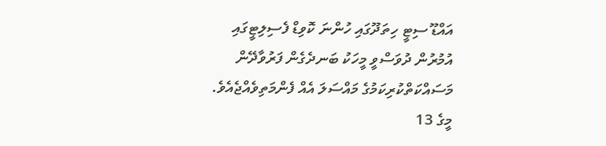އައްޑޫ ސިޓީ ހިތަދޫގައި ހުންނަ ކޮވިޑް ފެސިލިޓީގައި އުމުރުން ދުވަސްވީ މީހަކު ބަނދެގެން ފަރުވާދޭން މަސައްކަތްކުރިކަމުގެ މައްސަލަ އެއް ފެންމަތިވެއްޖެއެވެ.
މީގެ 13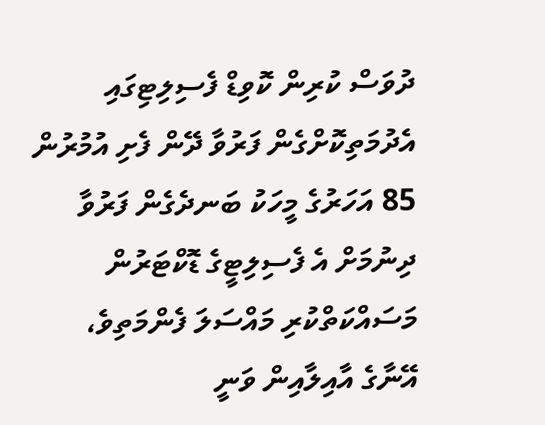ދުވަސް ކުރިން ކޮވިޑް ފެސިލިޓިގައި އެދުމަތިކޮށްގެން ފަރުވާ ދޭން ފެށި އުމުރުން 85 އަހަރުގެ މީހަކު ބަނދެގެން ފަރުވާ ދިނުމަށް އެ ފެސިލިޓީގެ ޑޮކްޓަރުން މަސައްކަތްކުރި މައްސަލަ ފެންމަތިވެ، އޭނާގެ އާއިލާއިން ވަނީ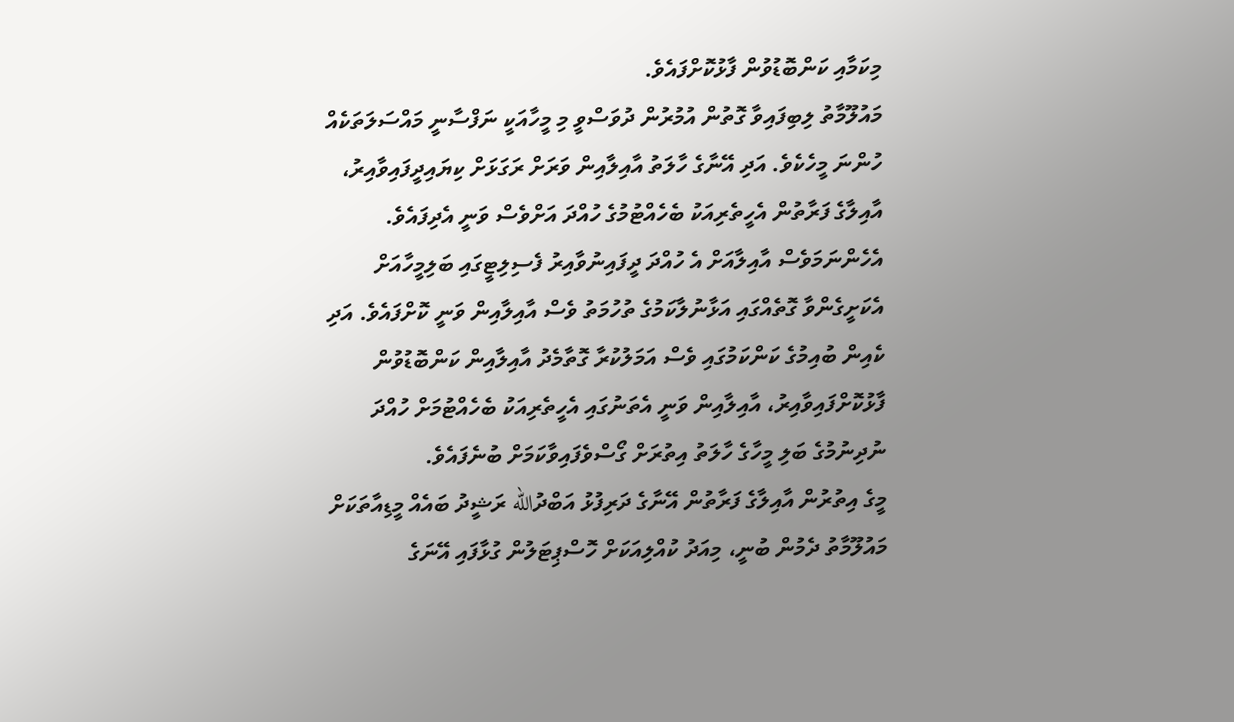މިކަމާއި ކަންބޮޑުވުން ފާޅުކޮށްފައެވެ.
މައުލޫމާތު ލިބިފައިވާ ގޮތުން އުމުރުން ދުވަސްވީ މި މީހާއަކީ ނަފްސާނީ މައްސަލަތަކެއް ހުންނަ މީހެކެވެ. އަދި އޭނާގެ ހާލަތު އާއިލާއިން ވަރަށް ރަގަޅަށް ކިޔައިދީފައިވާއިރު، އާއިލާގެ ފަރާތުން އެހީތެރިއަކު ބެހެއްޓުމުގެ ހުއްދަ އަށްވެސް ވަނީ އެދިފައެވެ. އެހެންނަމަވެސް އާއިލާއަށް އެ ހުއްދަ ދީފައިނުވާއިރު ފެސިލިޓީގައި ބަލިމީހާއަށް އެކަށީގެންވާ ގޮތެއްގައި އަޅާނުލާކަމުގެ ތުހުމަތު ވެސް އާއިލާއިން ވަނީ ކޮށްފައެވެ. އަދި ކެއިން ބުއިމުގެ ކަންކަމުގައި ވެސް އަމަލުކުރާ ގޮތާމެދު އާއިލާއިން ކަންބޮޑުވުން ފާޅުކޮށްފައިވާއިރު، އާއިލާއިން ވަނީ އެތަނުގައި އެހީތެރިއަކު ބެހެއްޓުމަށް ހުއްދަ ނުދިނުމުގެ ބަލި މީހާގެ ހާލަތު އިތުރަށް ގޯސްވެފައިވާކަމަށް ބުނެފައެވެ.
މީގެ އިތުރުން އާއިލާގެ ފަރާތުން އޭނާގެ ދަރިފުޅު އަބްދުالله ރަޝީދު ބައެއް މީޑިއާތަކަށް މައުލޫމާތު ދެމުން ބުނީ، މިއަދު ކުއްލިއަކަށް ހޮސްޕިޓަލުން ގުޅާފައި އޭނަގެ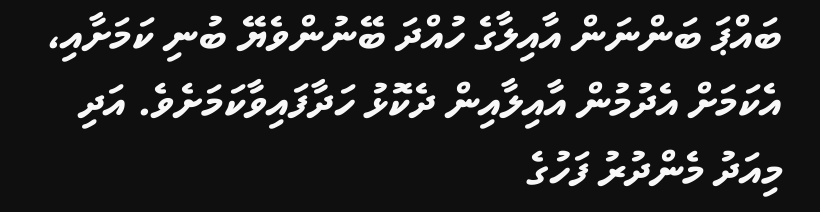ބައްޕަ ބަންނަން އާއިލާގެ ހުއްދަ ބޭނުންވެޔޭ ބުނި ކަމަށާއި، އެކަމަށް އެދުމުން އާއިލާއިން ދެކޮޅު ހަދާފައިވާކަމަށެވެ. އަދި މިއަދު މެންދުރު ފަހުގެ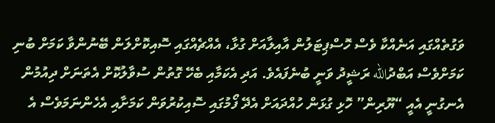ވަގުތެއްގައި އަނެއްކާ ވެސް ހޮސްޕިޓަލުން އާއިލާއަށް ގުޅާ، އެއްޗެއްގައި ސޮއިކޮށްލަން ބޭނުންވާ ކަމަށް ބުނި ކަމަށްވެސް އަބްދުالله ރަޝީދު ވަނީ ބުނެފައެވެ. އަދި އެކަމާއި ބެހޭ ގޮތުން ސުވާލުކޮށް އެތަނަށް ދިއުމުން އެނގުނީ އެއީ “ޔޫރިން” ހޮޅި ގުޅަން ހުއްދައަށް އެދޭ ފޯމުގައި ސޮއިކުރުވަން ކަމަށާއި އެހެންނަމަވެސް އެ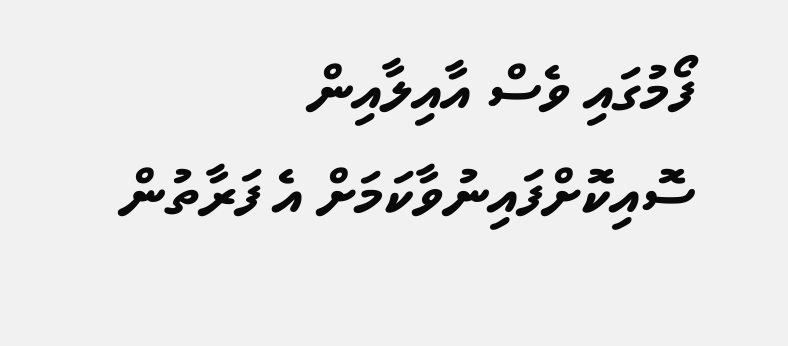ފޯމުގައި ވެސް އާއިލާއިން ސޮއިކޮށްފައިނުވާކަމަށް އެ ފަރާތުން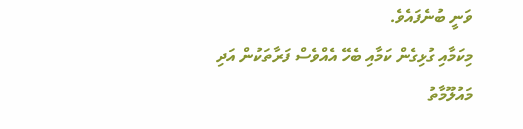ވަނީ ބުނެފައެވެ.
މިކަމާއި ގުޅިގެން ކަމާއި ބެހޭ އެއްވެސް ފަރާތަކުން އަދި މައުލޫމާތު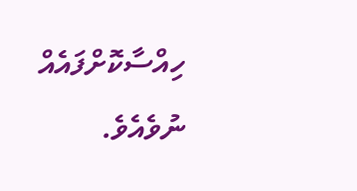ހިއްސާކޮށްފައެއް ނުވެއެވެ.